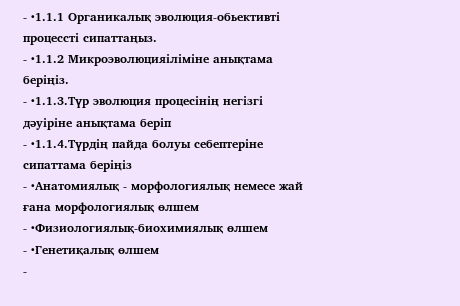- •1.1.1 Органикалық эволюция-обьективті процессті сипаттаңыз.
- •1.1.2 Микроэволюцияіліміне анықтама беріңіз.
- •1.1.3.Түр эволюция процесінің негізгі дәуіріне анықтама беріп
- •1.1.4.Түрдің пайда болуы себептеріне сипаттама беріңіз
- •Анатомиялық - морфологиялық немесе жай ғана морфологиялық өлшем
- •Физиологиялық-биохимиялық өлшем
- •Генетиқалық өлшем
-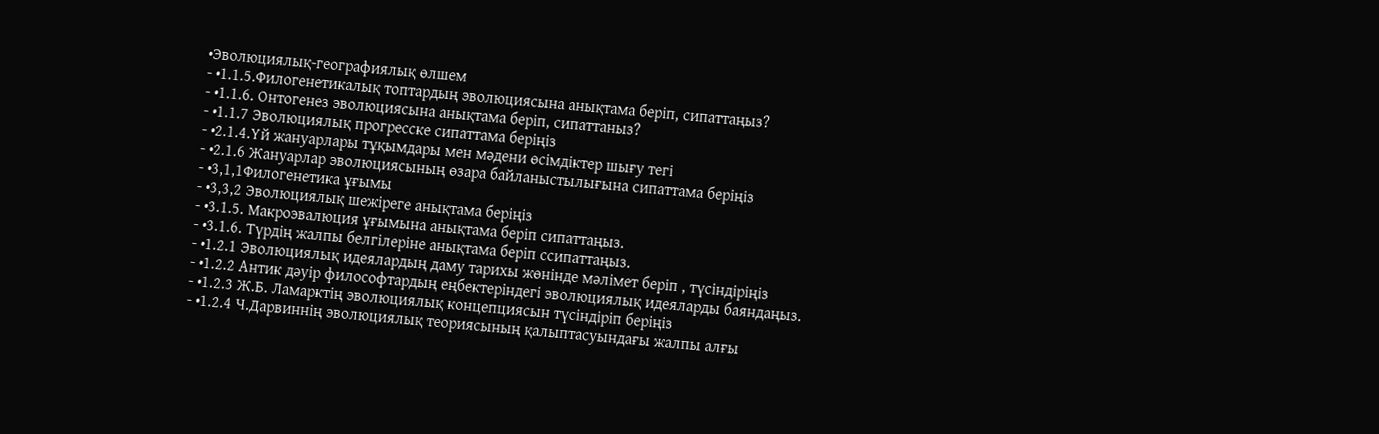•Эволюциялық-географиялық өлшем
- •1.1.5.Филогенетикалық топтардың эволюциясына анықтама беріп, сипаттаңыз?
- •1.1.6. Онтогенез эволюциясына анықтама беріп, сипаттаныз?
- •1.1.7 Эволюциялық прогресске сипаттама беріңіз
- •2.1.4.Үй жануарлары тұқымдары мен мәдени өсімдіктер шығу тегі
- •2.1.6 Жануарлар эволюциясының өзара байланыстылығына сипаттама беріңіз
- •3,1,1Филогенетика ұғымы
- •3,3,2 Эволюциялық шежіреге анықтама беріңіз
- •3.1.5. Макроэвалюция ұғымына анықтама беріп сипаттаңыз.
- •3.1.6. Түрдің жалпы белгілеріне анықтама беріп ссипаттаңыз.
- •1.2.1 Эволюциялық идеялардың даму тарихы жөнінде мәлімет беріп , түсіндіріңіз
- •1.2.2 Антик дәуір философтардың еңбектеріндегі эволюциялық идеяларды баяндаңыз.
- •1.2.3 Ж.Б. Ламарктің эволюциялық концепциясын түсіндіріп беріңіз
- •1.2.4 Ч.Дарвиннің эволюциялық теориясының қалыптасуындағы жалпы алғы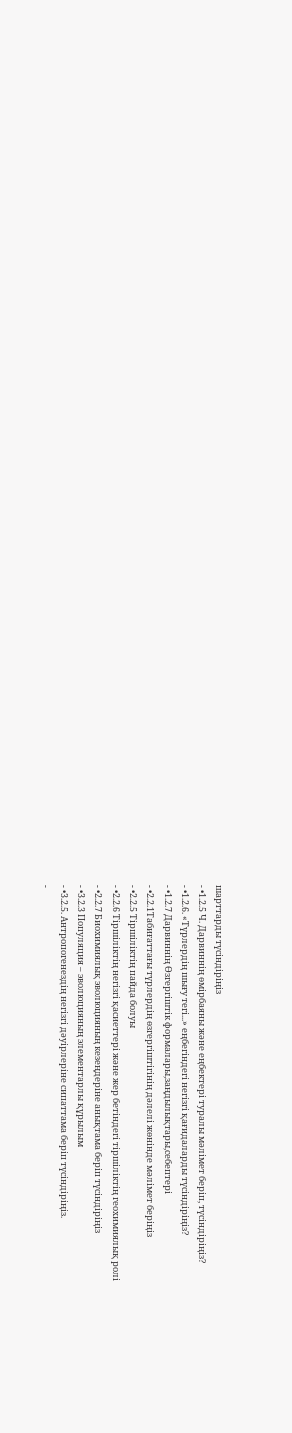шарттарды түсіндіріңіз
- •1.2.5 Ч. Дарвиннің өмірбаяны және еңбектері туралы мәлімет беріп, түсіндіріңіз?
- •1.2.6. «Түрлердің шығу тегі...» еңбегіндегі негізгі қағидаларды түсіндіріңіз?
- •1.2.7 Дарвиннің Өзгергіштік формалары,заңдылықтары,себептері
- •2.2.1Табиғаттағы түрлердің өзгергіштігінің дәлелі жөнінде мәлімет беріңіз
- •2.2.5 Тіршіліктің пайда болуы
- •2.2.6 Тіршіліктің негізгі қасиеттері және жер бетіндегі тіршіліктің геохимиялық ролі
- •2.2.7 Биохимиялық эволюцияның кезеңдеріне анықтама беріп түсіндіріңіз
- •3.2.3 Популяция – эволюцияның элементарлы құрылым
- •3.2.5. Антропогенездің негізгі дәуірлеріне сипаттама беріп түсіндіріңіз.
-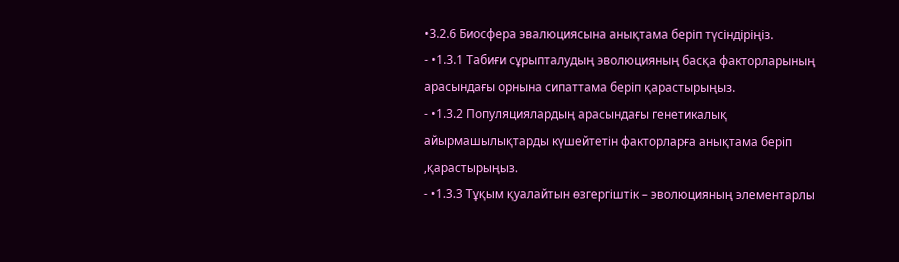•3.2.6 Биосфера эвалюциясына анықтама беріп түсіндіріңіз.
- •1.3.1 Табиғи сұрыпталудың эволюцияның басқа факторларының арасындағы орнына сипаттама беріп қарастырыңыз.
- •1.3.2 Популяциялардың арасындағы генетикалық айырмашылықтарды күшейтетін факторларға анықтама беріп ,қарастырыңыз.
- •1.3.3 Тұқым қуалайтын өзгергіштік – эволюцияның элементарлы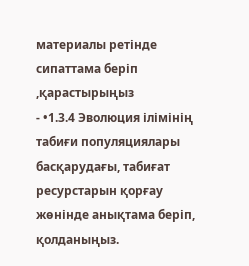материалы ретінде сипаттама беріп ,қарастырыңыз
- •1.3.4 Эволюция ілімінің табиғи популяциялары басқарудағы, табиғат ресурстарын қорғау жөнінде анықтама беріп, қолданыңыз.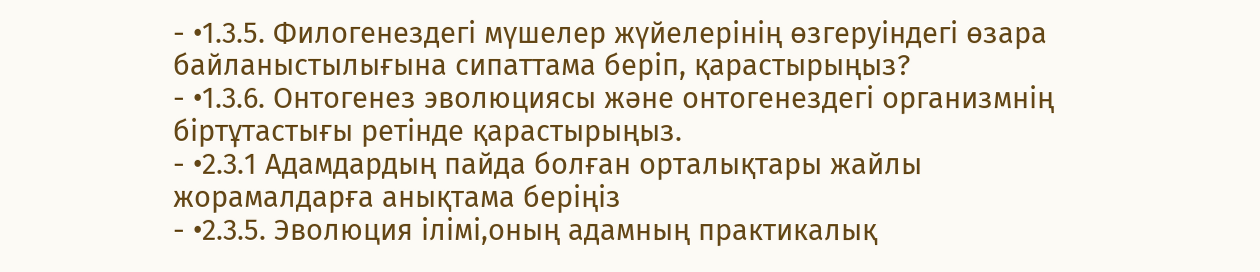- •1.3.5. Филогенездегі мүшелер жүйелерінің өзгеруіндегі өзара байланыстылығына сипаттама беріп, қарастырыңыз?
- •1.3.6. Онтогенез эволюциясы және онтогенездегі организмнің біртұтастығы ретінде қарастырыңыз.
- •2.3.1 Адамдардың пайда болған орталықтары жайлы жорамалдарға анықтама беріңіз
- •2.3.5. Эволюция ілімі,оның адамның практикалық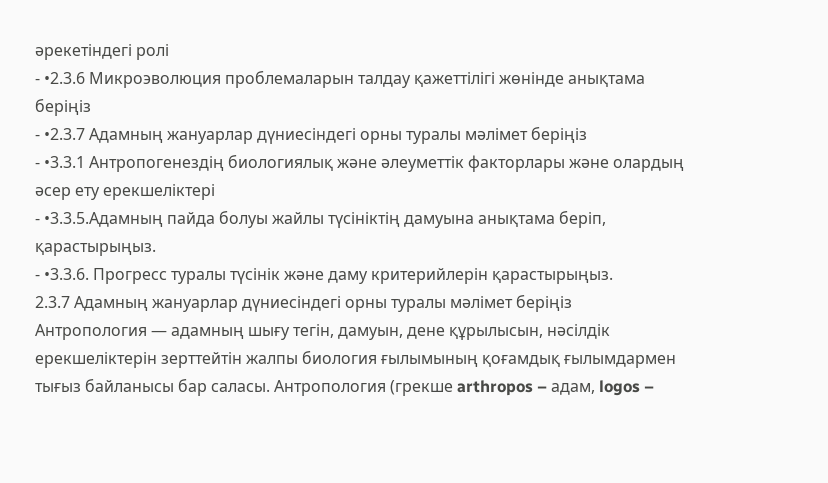әрекетіндегі ролі
- •2.3.6 Микроэволюция проблемаларын талдау қажеттілігі жөнінде анықтама беріңіз
- •2.3.7 Адамның жануарлар дүниесіндегі орны туралы мәлімет беріңіз
- •3.3.1 Антропогенездің биологиялық және әлеуметтік факторлары және олардың әсер ету ерекшеліктері
- •3.3.5.Адамның пайда болуы жайлы түсініктің дамуына анықтама беріп, қарастырыңыз.
- •3.3.6. Прогресс туралы түсінік және даму критерийлерін қарастырыңыз.
2.3.7 Адамның жануарлар дүниесіндегі орны туралы мәлімет беріңіз
Антропология — адамның шығу тегін, дамуын, дене құрылысын, нәсілдік ерекшеліктерін зерттейтін жалпы биология ғылымының қоғамдық ғылымдармен тығыз байланысы бар саласы. Антропология (грекше arthropos – адам, logos –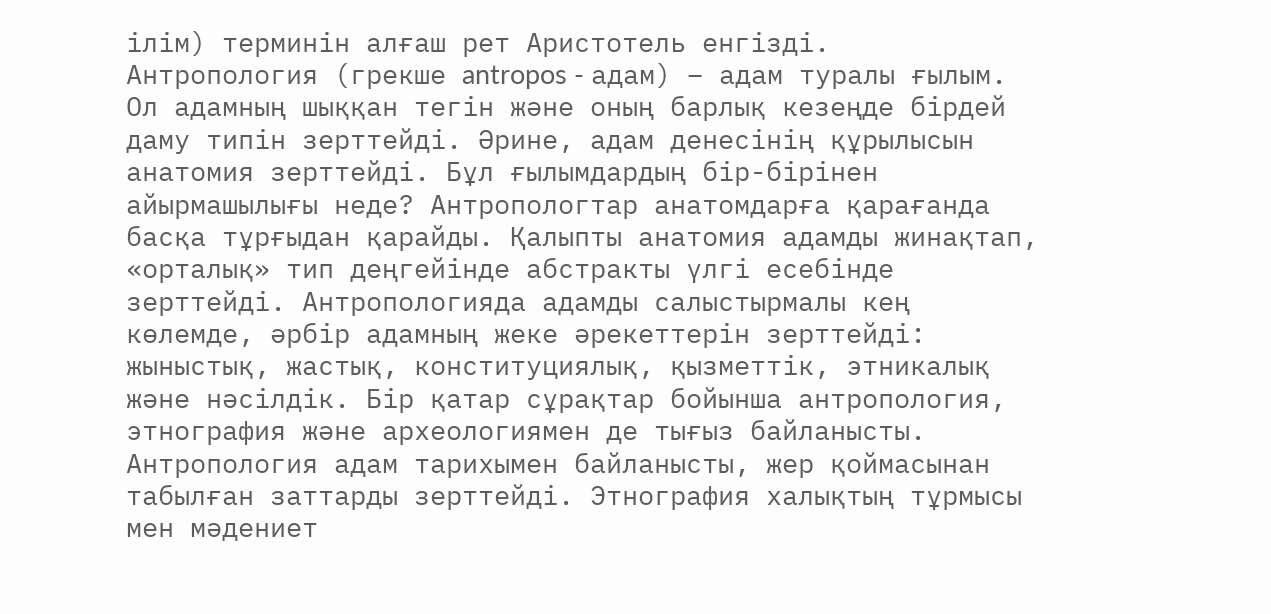ілім) терминін алғаш рет Аристотель енгізді.
Антропология (грекше antropos - адам) – адам туралы ғылым. Ол адамның шыққан тегін және оның барлық кезеңде бірдей даму типін зерттейді. Әрине, адам денесінің құрылысын анатомия зерттейді. Бұл ғылымдардың бір-бірінен айырмашылығы неде? Антропологтар анатомдарға қарағанда басқа тұрғыдан қарайды. Қалыпты анатомия адамды жинақтап, «орталық» тип деңгейінде абстракты үлгі есебінде зерттейді. Антропологияда адамды салыстырмалы кең көлемде, әрбір адамның жеке әрекеттерін зерттейді: жыныстық, жастық, конституциялық, қызметтік, этникалық және нәсілдік. Бір қатар сұрақтар бойынша антропология, этнография және археологиямен де тығыз байланысты. Антропология адам тарихымен байланысты, жер қоймасынан табылған заттарды зерттейді. Этнография халықтың тұрмысы мен мәдениет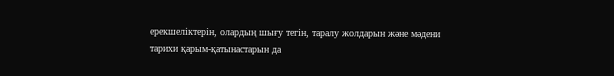ерекшеліктерін, олардың шығу тегін, таралу жолдарын және мәдени тарихи қарым-қатынастарын да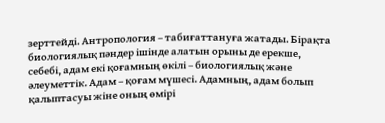зерттейді. Антропология – табиғаттануға жатады. Бірақта биологиялық пәндер ішінде алатын орыны де ерекше, себебі, адам екі қоғамның өкілі – биологиялық және әлеуметтік. Адам – қоғам мүшесі. Адамның, адам болып қалыптасуы жіне оның өмірі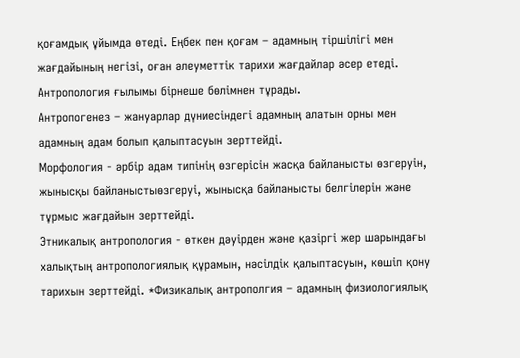қоғамдық ұйымда өтеді. Еңбек пен қоғам – адамның тіршілігі мен жағдайының негізі, оған әлеуметтік тарихи жағдайлар әсер етеді. Антропология ғылымы бірнеше бөлімнен тұрады.
Антропогенез – жануарлар дүниесіндегі адамның алатын орны мен адамның адам болып қалыптасуын зерттейді.
Морфология - әрбір адам типінің өзгерісін жасқа байланысты өзгеруін, жынысқы байланыстыөзгеруі, жынысқа байланысты белгілерін және тұрмыс жағдайын зерттейді.
Этникалық антропология - өткен дәуірден және қазіргі жер шарындағы халықтың антропологиялық құрамын, нәсілдік қалыптасуын, көшіп қону тарихын зерттейді. *Физикалық антрополгия – адамның физиологиялық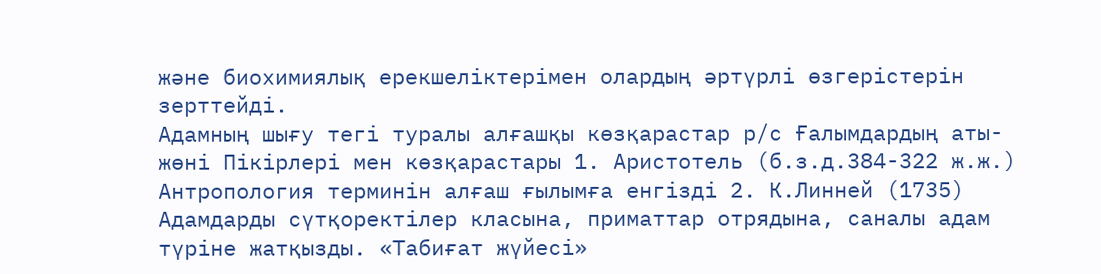және биохимиялық ерекшеліктерімен олардың әртүрлі өзгерістерін зерттейді.
Адамның шығу тегі туралы алғашқы көзқарастар р/с Ғалымдардың аты-жөні Пікірлері мен көзқарастары 1. Аристотель (б.з.д.384-322 ж.ж.) Антропология терминін алғаш ғылымға енгізді 2. К.Линней (1735) Адамдарды сүтқоректілер класына, приматтар отрядына, саналы адам түріне жатқызды. «Табиғат жүйесі»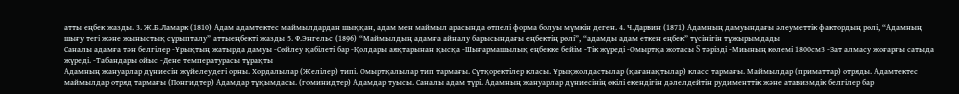атты еңбек жазды. 3. Ж.Б.Ламарк (1810) Адам адамтектес маймылдардан шыққан, адам мен маймыл арасында өтпелі форма болуы мүмкін деген. 4. Ч.Дарвин (1871) Адамның дамуындағы әлеуметтік фактордың рөлі, “Адамның шығу тегі және жыныстық сұрыпталу” аттыеңбекті жазды 5. Ф.Энгельс (1896) “Маймылдың адамға айналу барысындағы еңбектің рөлі”, “адамды адам еткен еңбек” түсінігін тұжырымдады
Саналы адамға тән белгілер -Ұрықтың жатырда дамуы -Сөйлеу қабілеті бар -Қолдары аяқтарынан қысқа -Шығармашылық еңбекке бейім -Тік жүреді -Омыртқа жотасы S тәрізді -Миының көлемі 1800см3 -Зат алмасу жоғарғы сатыда жүреді. -Табандары ойыс -Дене температурасы тұрақты
Адамның жануарлар дүниесін жүйелеудегі орны. Хордалылар (Желілер) типі. Омыртқалылар тип тармағы. Сүтқоректілер класы. Ұрықжолдастылар (қағанақтылар) класс тармағы. Маймылдар (приматтар) отряды. Адамтектес маймылдар отряд тармағы (Понгидтер) Адамдар тұқымдасы. (гоминидтер) Адамдар туысы. Саналы адам түрі. Адамның жануарлар дүниесінің өкілі екендігін дәлелдейтін рудименттік және атавизмдік белгілер бар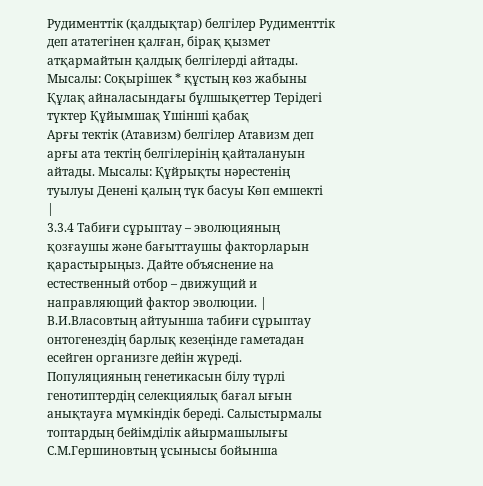Рудименттік (қалдықтар) белгілер Рудименттік деп ататегінен қалған, бірақ қызмет атқармайтын қалдық белгілерді айтады. Мысалы: Соқырішек * құстың көз жабыны Құлақ айналасындағы бұлшықеттер Терідегі түктер Құйымшақ Үшінші қабақ
Арғы тектік (Атавизм) белгілер Атавизм деп арғы ата тектің белгілерінің қайталануын айтады. Мысалы: Құйрықты нәрестенің туылуы Денені қалың түк басуы Көп емшекті
|
3.3.4 Табиғи сұрыптау – эволюцияның қозғаушы және бағыттаушы факторларын қарастырыңыз. Дайте объяснение на естественный отбор – движущий и направляющий фактор эволюции. |
В.И.Власовтың айтуынша табиғи сұрыптау онтогенездің барлық кезеңінде гаметадан есейген организге дейін жүреді. Популяцияның генетикасын білу түрлі генотиптердің селекциялық бағал ығын анықтауға мүмкіндік береді. Салыстырмалы топтардың бейімділік айырмашылығы
С.М.Гершиновтың ұсынысы бойынша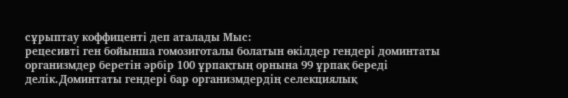сұрыптау коффиценті деп аталады Мыс:
рецесивті ген бойынша гомозиготалы болатын өкілдер гендері доминтаты
организмдер беретін әрбір 100 ұрпақтың орнына 99 ұрпақ береді
делік.Доминтаты гендері бар организмдердің селекциялық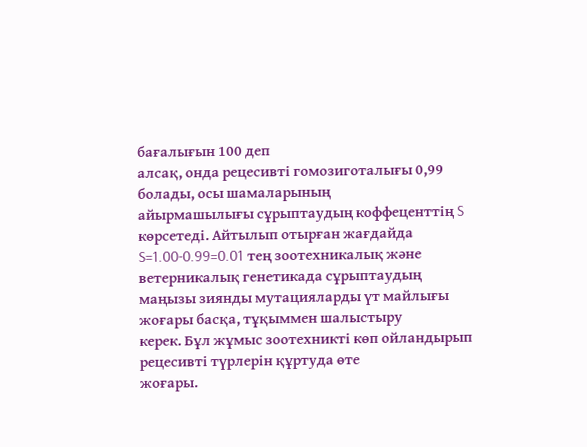бағалығын 100 деп
алсақ, онда рецесивті гомозиготалығы 0,99 болады, осы шамаларының
айырмашылығы сұрыптаудың коффеценттің S көрсетеді. Айтылып отырған жағдайда
S=1.00-0.99=0.01 тең зоотехникалық және ветерникалық генетикада сұрыптаудың
маңызы зиянды мутацияларды үт майлығы жоғары басқа, тұқыммен шалыстыру
керек. Бұл жұмыс зоотехникті көп ойландырып рецесивті түрлерін құртуда өте
жоғары.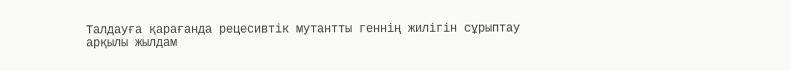Талдауға қарағанда рецесивтік мутантты геннің жилігін сұрыптау
арқылы жылдам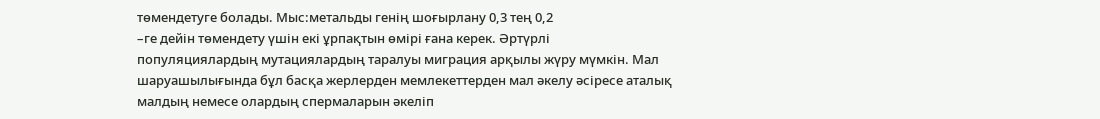төмендетуге болады. Мыс:метальды генің шоғырлану 0,3 тең 0,2
–ге дейін төмендету үшін екі ұрпақтын өмірі ғана керек. Әртүрлі
популяциялардың мутациялардың таралуы миграция арқылы жүру мүмкін. Мал
шаруашылығында бұл басқа жерлерден мемлекеттерден мал әкелу әсіресе аталық
малдың немесе олардың спермаларын әкеліп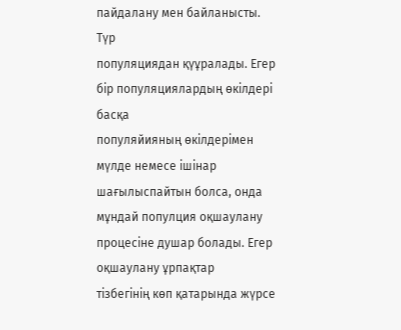пайдалану мен байланысты. Түр
популяциядан қүұралады. Егер бір популяциялардың өкілдері басқа
популяйияның өкілдерімен мүлде немесе ішінар шағылыспайтын болса, онда
мұндай популция оқшаулану процесіне душар болады. Егер оқшаулану ұрпақтар
тізбегінің көп қатарында жүрсе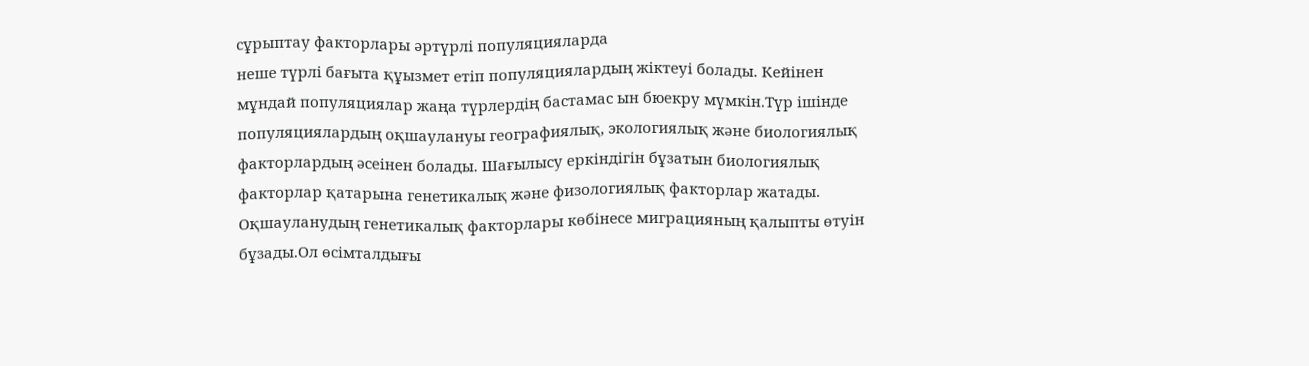сұрыптау факторлары әртүрлі популяцияларда
неше түрлі бағыта құызмет етіп популяциялардың жіктеуі болады. Кейінен
мұндай популяциялар жаңа түрлердің бастамас ын бюекру мүмкін.Түр ішінде
популяциялардың оқшаулануы географиялық, экологиялық және биологиялық
факторлардың әсеінен болады. Шағылысу еркіндігін бұзатын биологиялық
факторлар қатарына генетикалық және физологиялық факторлар жатады.
Оқшауланудың генетикалық факторлары көбінесе миграцияның қалыпты өтуін
бұзады.Ол өсімталдығы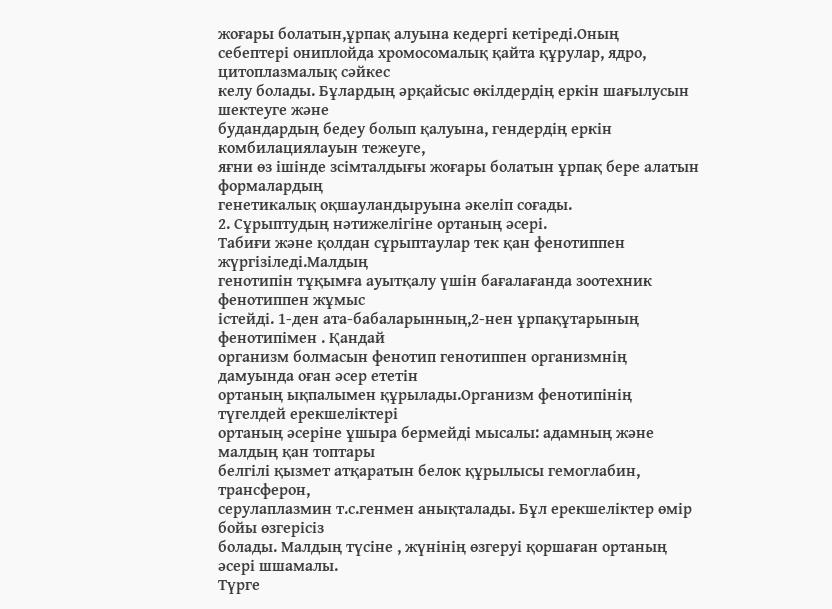жоғары болатын,ұрпақ алуына кедергі кетіреді.Оның
себептері ониплойда хромосомалық қайта құрулар, ядро, цитоплазмалық сәйкес
келу болады. Бұлардың әрқайсыс өкілдердің еркін шағылусын шектеуге және
будандардың бедеу болып қалуына, гендердің еркін комбилациялауын тежеуге,
яғни өз ішінде зсімталдығы жоғары болатын ұрпақ бере алатын формалардың
генетикалық оқшауландыруына әкеліп соғады.
2. Сұрыптудың нәтижелігіне ортаның әсері.
Табиғи және қолдан сұрыптаулар тек қан фенотиппен жүргізіледі.Малдың
генотипін тұқымға ауытқалу үшін бағалағанда зоотехник фенотиппен жұмыс
істейді. 1-ден ата-бабаларынның,2-нен ұрпақұтарының фенотипімен . Қандай
организм болмасын фенотип генотиппен организмнің дамуында оған әсер ететін
ортаның ықпалымен құрылады.Организм фенотипінің түгелдей ерекшеліктері
ортаның әсеріне ұшыра бермейді мысалы: адамның және малдың қан топтары
белгілі қызмет атқаратын белок құрылысы гемоглабин, трансферон,
серулаплазмин т.с.генмен анықталады. Бұл ерекшеліктер өмір бойы өзгерісіз
болады. Малдың түсіне , жүнінің өзгеруі қоршаған ортаның әсері шшамалы.
Түрге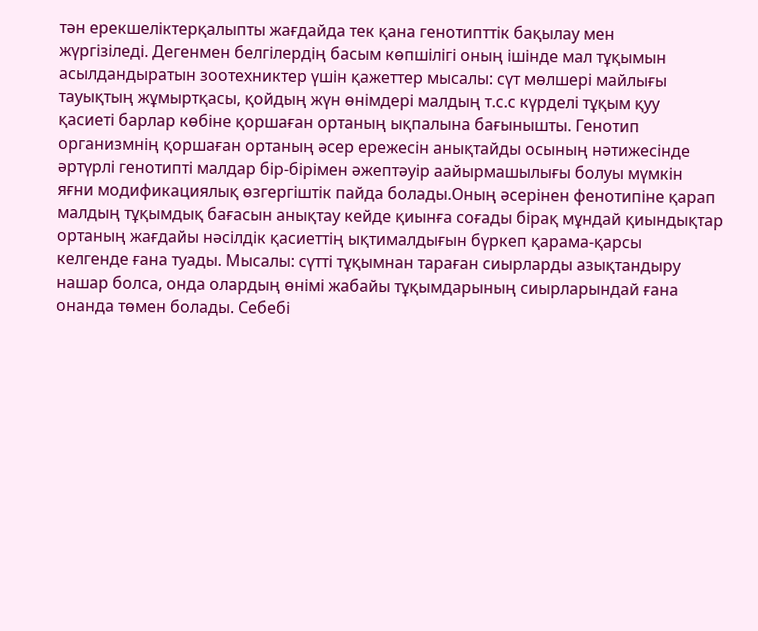тән ерекшеліктерқалыпты жағдайда тек қана генотипттік бақылау мен
жүргізіледі. Дегенмен белгілердің басым көпшілігі оның ішінде мал тұқымын
асылдандыратын зоотехниктер үшін қажеттер мысалы: сүт мөлшері майлығы
тауықтың жұмыртқасы, қойдың жүн өнімдері малдың т.с.с күрделі тұқым қуу
қасиеті барлар көбіне қоршаған ортаның ықпалына бағынышты. Генотип
организмнің қоршаған ортаның әсер ережесін анықтайды осының нәтижесінде
әртүрлі генотипті малдар бір-бірімен әжептәуір аайырмашылығы болуы мүмкін
яғни модификациялық өзгергіштік пайда болады.Оның әсерінен фенотипіне қарап
малдың тұқымдық бағасын анықтау кейде қиынға соғады бірақ мұндай қиындықтар
ортаның жағдайы нәсілдік қасиеттің ықтималдығын бүркеп қарама-қарсы
келгенде ғана туады. Мысалы: сүтті тұқымнан тараған сиырларды азықтандыру
нашар болса, онда олардың өнімі жабайы тұқымдарының сиырларындай ғана
онанда төмен болады. Себебі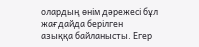олардың өнім дәрежесі бұл жағдайда берілген
азыққа байланысты. Егер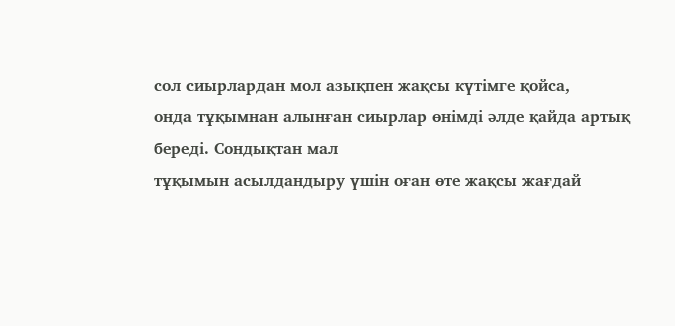сол сиырлардан мол азықпен жақсы күтімге қойса,
онда тұқымнан алынған сиырлар өнімді әлде қайда артық береді. Сондықтан мал
тұқымын асылдандыру үшін оған өте жақсы жағдай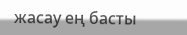жасау ең басты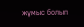жұмыс болып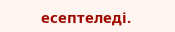есептеледі.